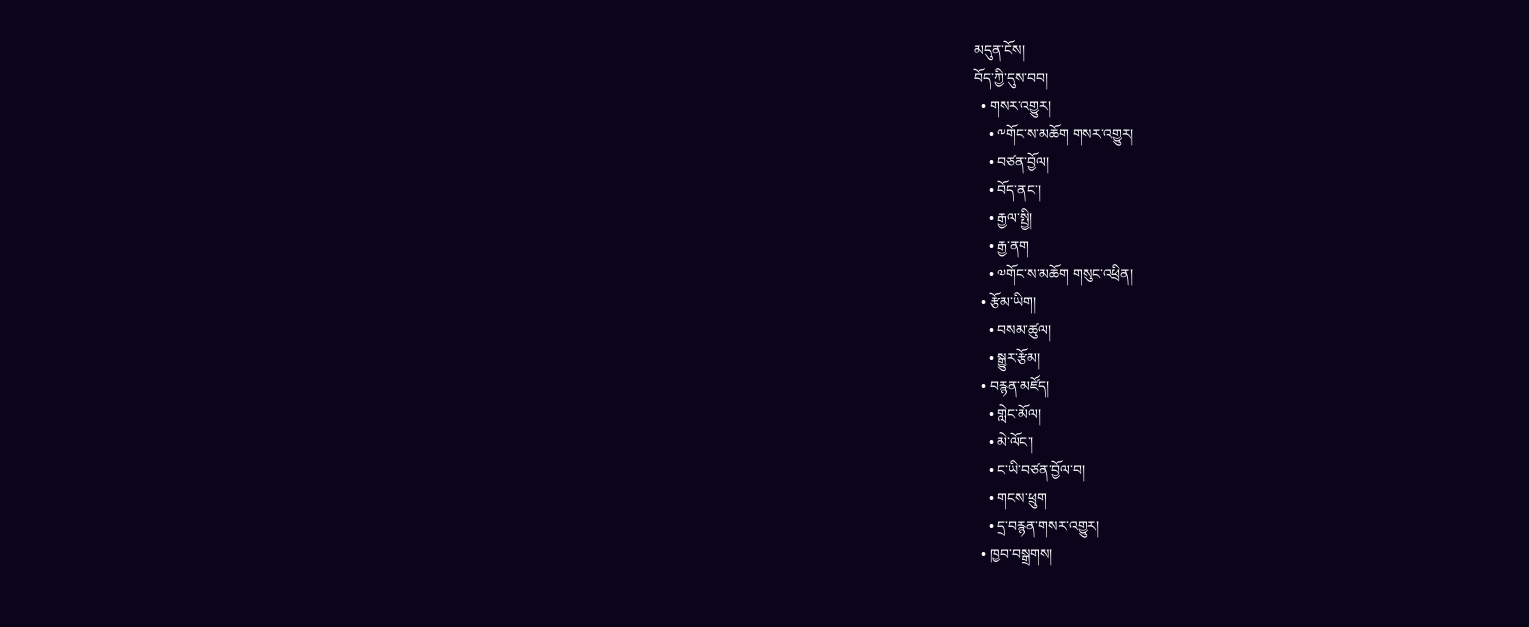མདུན་ངོས།
བོད་ཀྱི་དུས་བབ།
  • གསར་འགྱུར།
    • ༸གོང་ས་མཆོག གསར་འགྱུར།
    • བཙན་བྱོལ།
    • བོད་ནང་།
    • རྒྱལ་སྤྱི།
    • རྒྱ་ནག
    • ༧གོང་ས་མཆོག གསུང་འཕྲིན།
  • རྩོམ་ཡིག།
    • བསམ་ཚུལ།
    • སྒྱུར་རྩོམ།
  • བརྙན་མཛོད།
    • གླེང་མོལ།
    • མེ་ལོང་།
    • ང་ཡི་བཙན་བྱོལ་བ།
    • གངས་ཕྲུག
    • དྲ་བརྙན་གསར་འགྱུར།
  • ཁྱབ་བསྒྲགས།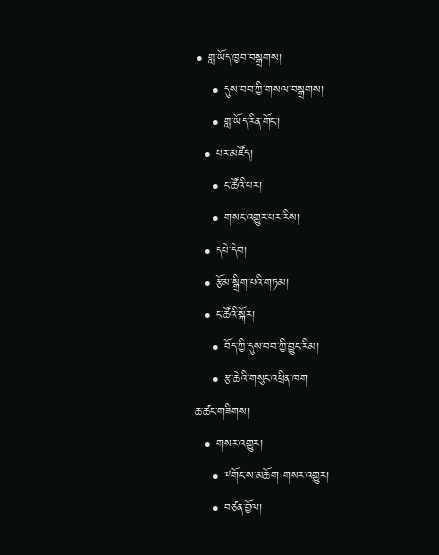• གླ་ཡོད་ཁྱབ་བསྒྲགས།
    • དུས་བབ་ཀྱི་གསལ་བསྒྲགས།
    • གླ་ཡོད་རིན་གོང་།
  • པར་མཛོད།
    • ང་ཚོའི་པར།
    • གསང་འགྱུར་པར་རིས།
  • དཔེ་དེབ།
  • རྩོམ་སྒྲིག་པའི་གཏམ།
  • ང་ཚོའི་སྐོར།
    • བོད་ཀྱི་དུས་བབ་ཀྱི་བྱུང་རིམ།
    • རྩ་ཆེའི་གསུང་འཕྲིན་ཁག
ཆ་ཚང་གཟིགས།
  • གསར་འགྱུར།
    • ༸གོང་ས་མཆོག གསར་འགྱུར།
    • བཙན་བྱོལ།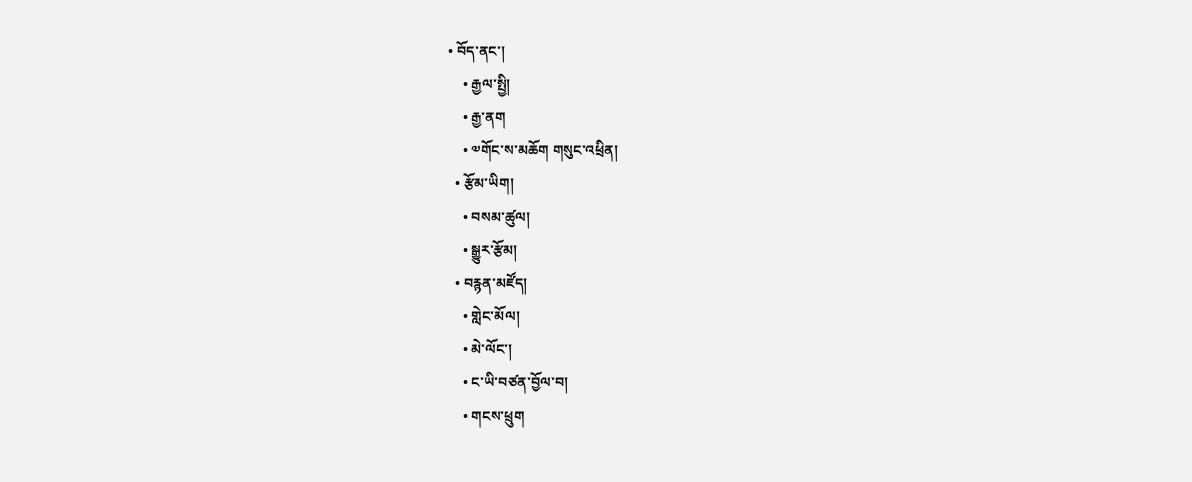• བོད་ནང་།
    • རྒྱལ་སྤྱི།
    • རྒྱ་ནག
    • ༧གོང་ས་མཆོག གསུང་འཕྲིན།
  • རྩོམ་ཡིག།
    • བསམ་ཚུལ།
    • སྒྱུར་རྩོམ།
  • བརྙན་མཛོད།
    • གླེང་མོལ།
    • མེ་ལོང་།
    • ང་ཡི་བཙན་བྱོལ་བ།
    • གངས་ཕྲུག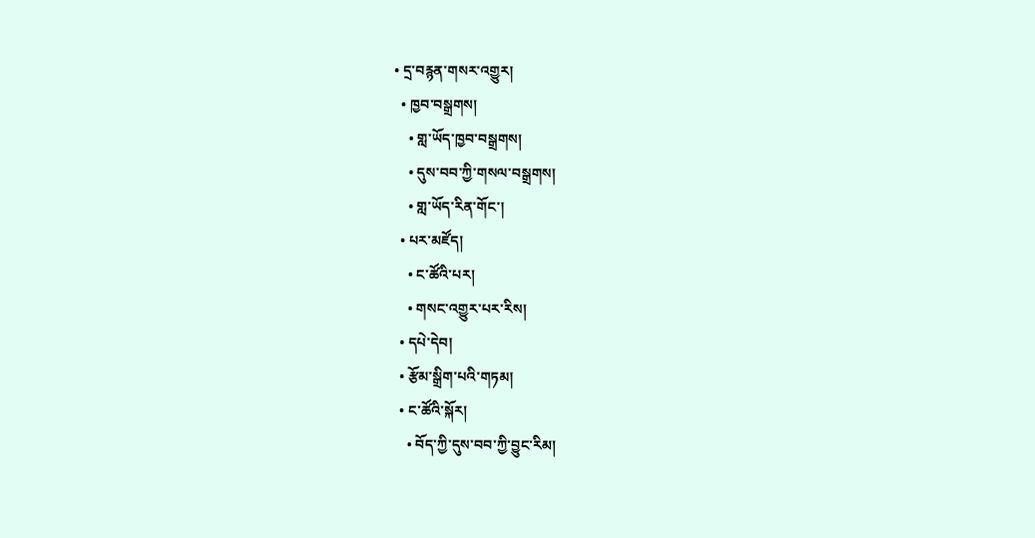• དྲ་བརྙན་གསར་འགྱུར།
  • ཁྱབ་བསྒྲགས།
    • གླ་ཡོད་ཁྱབ་བསྒྲགས།
    • དུས་བབ་ཀྱི་གསལ་བསྒྲགས།
    • གླ་ཡོད་རིན་གོང་།
  • པར་མཛོད།
    • ང་ཚོའི་པར།
    • གསང་འགྱུར་པར་རིས།
  • དཔེ་དེབ།
  • རྩོམ་སྒྲིག་པའི་གཏམ།
  • ང་ཚོའི་སྐོར།
    • བོད་ཀྱི་དུས་བབ་ཀྱི་བྱུང་རིམ།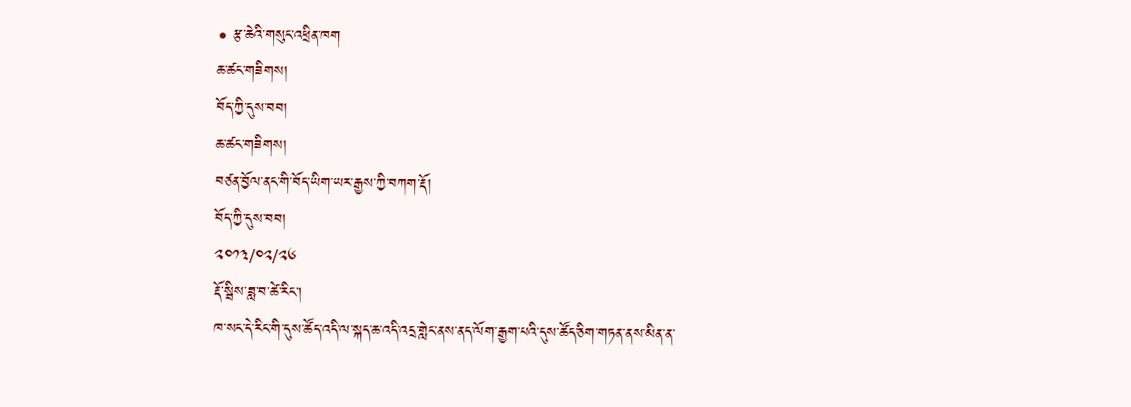• རྩ་ཆེའི་གསུང་འཕྲིན་ཁག
ཆ་ཚང་གཟིགས།
བོད་ཀྱི་དུས་བབ།
ཆ་ཚང་གཟིགས།
བཙན་བྱོལ་ནང་གི་བོད་ཡིག་ཡར་རྒྱས་ཀྱི་བཀག་རྡོ།
བོད་ཀྱི་དུས་བབ།
༢༠༡༣/༠༢/༢༦
རྡོ་སྦིས་ཟླ་བ་ཚེ་རིང་།
ཁ་སང་དེ་རིང་གི་དུས་ཚོད་འདི་ལ་སྐད་ཆ་འདི་འདྲ་གླེང་ནས་ནད་ལོག་རྒྱག་པའི་དུས་ཚོད་ཅིག་གཏན་ནས་མིན་ན་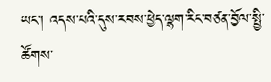ཡང་། འདས་པའི་དུས་རབས་ཕྱེད་ལྷག་རིང་བཙན་བྱོལ་སྤྱི་ཚོགས་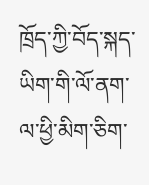ཁྲོད་ཀྱི་བོད་སྐད་ཡིག་གི་ལོ་ནག་ལ་ཕྱི་མིག་ཅིག་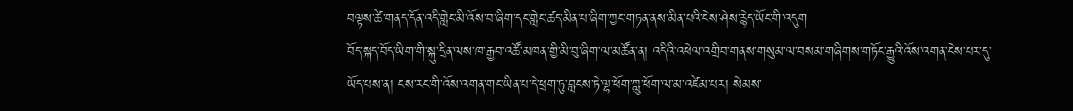བལྟས་ཚེ་གནད་དོན་འདི་གླེང་མི་འོས་བ་ཞིག་དང་གླེང་ཚད་མིན་པ་ཞིག་ཀྱང་གཏན་ནས་མིན་པའི་ངེས་ཤེས་རྙེད་ཡོང་གི་འདུག
བོད་སྐད་བོད་ཡིག་གི་སྐུ་དྲིན་ལས་ཁ་རྒྱབ་འཚོ་མཁན་གྱི་མི་བུ་ཞིག་ལ་མཚོན་ན། འདིའི་འཕེལ་འགྲིབ་གནས་གསུམ་ལ་བསམ་གཞིགས་གཏོང་རྒྱུའི་འོས་འགན་ངེས་པར་དུ་ཡོད་པས་ན། ངས་རང་གི་འོས་འགན་གང་ཡིན་པ་དེ་ཕྲག་ཏུ་བླངས་ཏེ་ལྷ་ཕོག་ཀླུ་ཕོག་ལ་མ་འཛེམ་པར། སེམས་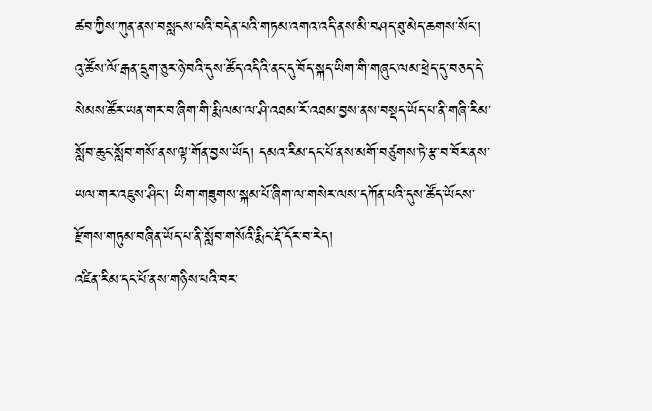ཚབ་ཀྱིས་ཀུན་ནས་བསླངས་པའི་བདེན་པའི་གཏམ་འགའ་འདི་ནས་མི་བཤད་ཐུ་མེད་ཆགས་སོང་།
འུ་ཚོས་ལོ་རྒན་དྲུག་ཅུར་ཉེ་བའི་དུས་ཚོད་འདིའི་ནང་དུ་བོད་སྐད་ཡིག་གི་གཞུང་ལམ་ཕྲེད་དུ་བཅད་དེ་སེམས་ཚོར་ཡན་གར་བ་ཞིག་གི་རྨི་ལམ་ལ་ཤི་འཐམ་རོ་འཐམ་བྱས་ནས་བསྡད་ཡོད་པ་ནི་གཞི་རིམ་སློབ་ཆུང་སློབ་གསོ་ནས་ལྟ་གོན་བྱས་ཡོད། དམའ་རིམ་དང་པོ་ནས་མགོ་བཙུགས་ཏེ་རྩ་བ་བོར་ནས་ཡལ་གར་འཇུས་ཤིང་། ཡིག་གཟུགས་སྐམ་པོ་ཞིག་ལ་གསེར་ལས་དཀོན་པའི་དུས་ཚོད་ཡོངས་རྫོགས་གཏུམ་བཞིན་ཡོད་པ་ནི་སློབ་གསོའི་རྨིང་རྡོ་དོར་བ་རེད།
འཛིན་རིམ་དང་པོ་ནས་གཉིས་པའི་བར་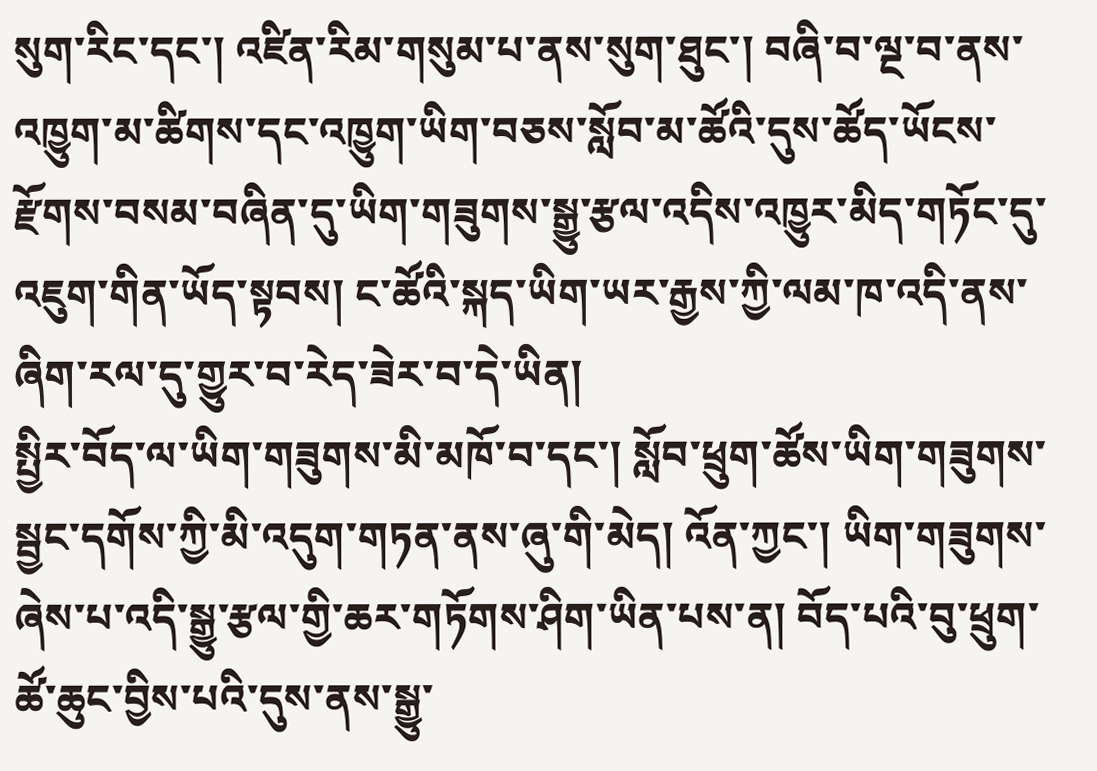སུག་རིང་དང་། འཛིན་རིམ་གསུམ་པ་ནས་སུག་ཐུང་། བཞི་བ་ལྔ་བ་ནས་འཁྱུག་མ་ཚིགས་དང་འཁྱུག་ཡིག་བཅས་སློབ་མ་ཚོའི་དུས་ཚོད་ཡོངས་རྫོགས་བསམ་བཞིན་དུ་ཡིག་གཟུགས་སྒྱུ་རྩལ་འདིས་འཁྱུར་མིད་གཏོང་དུ་འཇུག་གིན་ཡོད་སྟབས། ང་ཚོའི་སྐད་ཡིག་ཡར་རྒྱས་ཀྱི་ལམ་ཁ་འདི་ནས་ཞིག་རལ་དུ་གྱུར་བ་རེད་ཟེར་བ་དེ་ཡིན།
སྤྱིར་བོད་ལ་ཡིག་གཟུགས་མི་མཁོ་བ་དང་། སློབ་ཕྲུག་ཚོས་ཡིག་གཟུགས་སྦྱང་དགོས་ཀྱི་མི་འདུག་གཏན་ནས་ཞུ་གི་མེད། འོན་ཀྱང་། ཡིག་གཟུགས་ཞེས་པ་འདི་སྒྱུ་རྩལ་གྱི་ཆར་གཏོགས་ཤིག་ཡིན་པས་ན། བོད་པའི་བུ་ཕྲུག་ཚོ་ཆུང་བྱིས་པའི་དུས་ནས་སྒྱུ་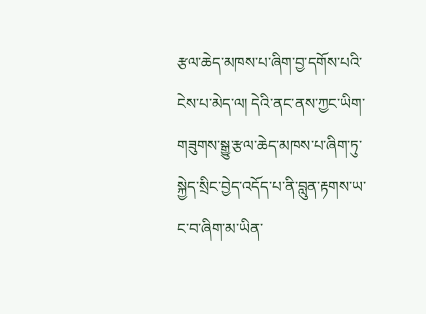རྩལ་ཆེད་མཁས་པ་ཞིག་བྱ་དགོས་པའི་ངེས་པ་མེད་ལ། དེའི་ནང་ནས་ཀྱང་ཡིག་གཟུགས་སྒྱུ་རྩལ་ཆེད་མཁས་པ་ཞིག་ཏུ་སྐྱེད་སྲིང་བྱེད་འདོད་པ་ནི་བླུན་རྟགས་ཡ་ང་བ་ཞིག་མ་ཡིན་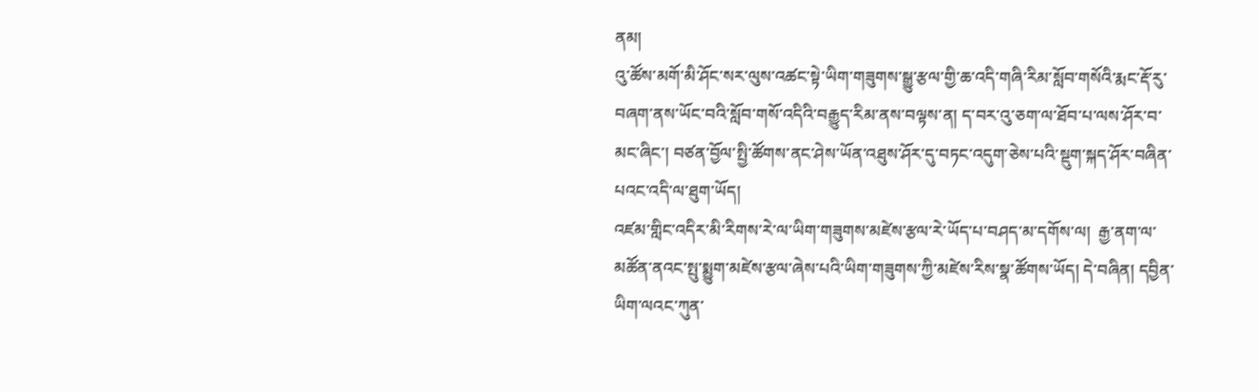ནམ།
འུ་ཚོས་མགོ་མི་ཤོང་སར་ལུས་འཚང་སྟེ་ཡིག་གཟུགས་སྒྱུ་རྩལ་གྱི་ཆ་འདི་གཞི་རིམ་སློབ་གསོའི་རྨང་རྡོ་རུ་བཞག་ནས་ཡོང་བའི་སློབ་གསོ་འདིའི་བརྒྱུད་རིམ་ནས་བལྟས་ན། ད་བར་འུ་ཅག་ལ་ཐོབ་པ་ལས་ཤོར་བ་མང་ཞིང་། བཙན་བྱོལ་སྤྱི་ཚོགས་ནང་ཤེས་ཡོན་འཐུས་ཤོར་དུ་བཏང་འདུག་ཅེས་པའི་སྡུག་སྐད་ཤོར་བཞིན་པའང་འདི་ལ་ཐུག་ཡོད།
འཛམ་གླིང་འདིར་མི་རིགས་རེ་ལ་ཡིག་གཟུགས་མཛེས་རྩལ་རེ་ཡོད་པ་བཤད་མ་དགོས་ལ།  རྒྱ་ནག་ལ་མཚོན་ནའང་སྤུ་སྨྱུག་མཛེས་རྩལ་ཞེས་པའི་ཡིག་གཟུགས་ཀྱི་མཛེས་རིས་སྣ་ཚོགས་ཡོད། དེ་བཞིན། དབྱིན་ཡིག་ལའང་ཀུན་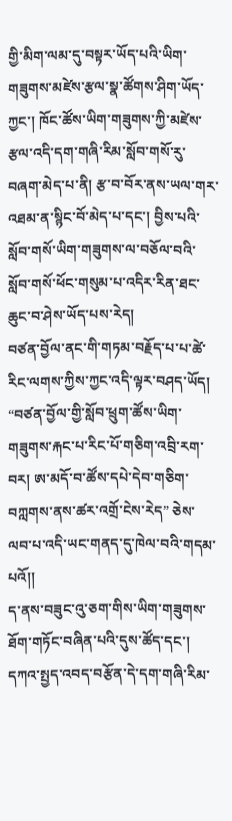གྱི་མིག་ལམ་དུ་བསྟར་ཡོད་པའི་ཡིག་གཟུགས་མཛེས་རྩལ་སྣ་ཚོགས་ཤིག་ཡོད་ཀྱང་། ཁོང་ཚོས་ཡིག་གཟུགས་ཀྱི་མཛེས་རྩལ་འདི་དག་གཞི་རིམ་སློབ་གསོ་རུ་བཞག་མེད་པ་ནི། རྩ་བ་བོར་ནས་ཡལ་གར་འཐམ་ན་སྙིང་བོ་མེད་པ་དང་། བྱིས་པའི་སློབ་གསོ་ཡིག་གཟུགས་ལ་བཅོལ་བའི་སློབ་གསོ་ཕོང་གསུམ་པ་འདིར་རིན་ཐང་ཆུང་བ་ཤེས་ཡོད་པས་རེད།
བཙན་བྱོལ་ནང་གི་གཏམ་བརྗོད་པ་པ་ཚེ་རིང་ལགས་ཀྱིས་ཀྱང་འདི་ལྟར་བཤད་ཡོད། “བཙན་བྱོལ་གྱི་སློབ་ཕྲུག་ཚོས་ཡིག་གཟུགས་རྐང་པ་རིང་པོ་གཅིག་འབྲི་རག་བར། ཨ་མདོ་བ་ཚོས་དཔེ་དེབ་གཅིག་བཀླགས་ནས་ཚར་འགྲོ་ངེས་རེད” ཅེས་ལབ་པ་འདི་ཡང་གནད་དུ་ཁེལ་བའི་གདམ་པའོ།།
ད་ནས་བཟུང་འུ་ཅག་གིས་ཡིག་གཟུགས་ཐོག་གཏོང་བཞིན་པའི་དུས་ཚོད་དང་། དཀའ་སྤྱད་འབད་བརྩོན་དེ་དག་གཞི་རིམ་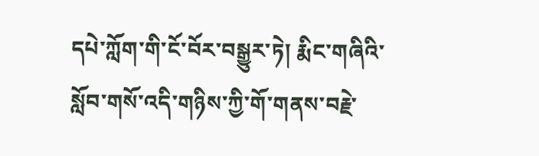དཔེ་ཀློག་གི་ངོ་བོར་བསྒྱུར་ཏེ། རྨིང་གཞིའི་སློབ་གསོ་འདི་གཉིས་ཀྱི་གོ་གནས་བརྗེ་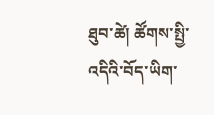ཐུབ་ཚེ། ཚོགས་སྤྱི་འདིའི་བོད་ཡིག་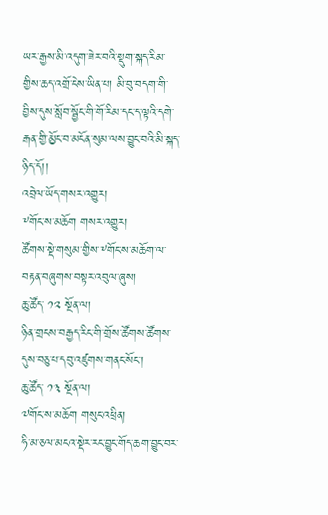ཡར་རྒྱས་མི་འདུག་ཟེར་བའི་སྡུག་སྐད་རིམ་གྱིས་ཆད་འགྲོ་ངེས་ཡིན་པ། མི་བུ་བདག་གི་བྱིས་དུས་སློབ་སྦྱོང་གི་གོ་རིམ་དང་ད་ལྟའི་དགེ་རྒན་གྱི་མྱོང་བ་མངོན་སུམ་ལས་བྱུང་བའི་མི་སྐད་ཉིད་དོ།།
འབྲེལ་ཡོད་གསར་འགྱུར།
༸གོང་ས་མཆོག གསར་འགྱུར།
ཚོགས་སྡེ་གསུམ་གྱིས་༸གོང་ས་མཆོག་ལ་བརྟན་བཞུགས་བསྟར་འབུལ་ཞུས།
ཆུ་ཚོད་ ༡༢ སྔོན་ལ།
ཉིན་གྲངས་བརྒྱད་རིང་གི་གྲོས་ཚོགས་ཚོགས་དུས་བཅུ་པ་དབུ་འཛུགས་གནང་སོང་།
ཆུ་ཚོད་ ༡༣ སྔོན་ལ།
༧གོང་ས་མཆོག གསུང་འཕྲིན།
ཧི་མ་ཅལ་མངའ་སྡེར་རང་བྱུང་གོད་ཆག་བྱུང་བར་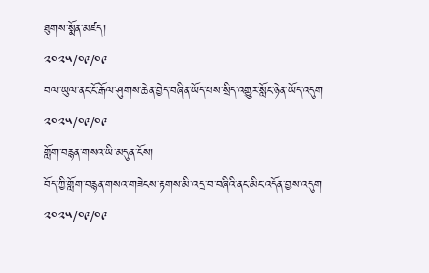ཐུགས་སྨོན་མཛད།
༢༠༢༥/༠༩/༠༩
བལ་ཡུལ་ནང་ངོ་རྒོལ་ཤུགས་ཆེན་བྱེད་བཞིན་ཡོད་པས་སྲིད་འགྱུར་སློང་ཉེན་ཡོད་འདུག
༢༠༢༥/༠༩/༠༩
གློག་བརྙན་གསའ་ཡི་མདུན་ངོས།
བོད་ཀྱི་གློག་བརྙན་གསའ་གཟེངས་རྟགས་མི་འདྲ་བ་བཞིའི་ནང་མིང་འདོན་བྱས་འདུག
༢༠༢༥/༠༩/༠༩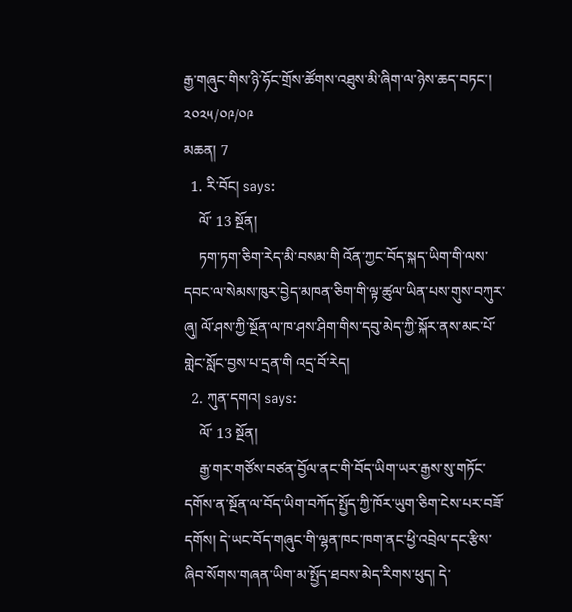རྒྱ་གཞུང་གིས་ཉི་ཧོང་གྲོས་ཚོགས་འཐུས་མི་ཞིག་ལ་ཉེས་ཆད་བཏང་།
༢༠༢༥/༠༩/༠༩
མཆན། 7
  1. རི་བོང། says:
    ལོ་ 13 སྔོན།
    ཏག་ཏག་ཅིག་རེད་མི་བསམ་གི འོན་ཀྱང་བོད་སྐད་ཡིག་གི་ལས་དབང་ལ་སེམས་ཁུར་བྱེད་མཁན་ཅིག་གི་ལྟ་ཚུལ་ཡིན་པས་གུས་བཀུར་ཞུ། ལོ་ཤས་ཀྱི་སྔོན་ལ་ཁ་ཤས་ཤིག་གིས་དབུ་མེད་ཀྱི་སྐོར་ནས་མང་པོ་གླེང་སློང་བྱས་པ་དྲན་གི འདྲ་བོ་རེད།
  2. ཀུན་དགའ། says:
    ལོ་ 13 སྔོན།
    རྒྱ་གར་གཙོས་བཙན་བྱོལ་ནང་གི་བོད་ཡིག་ཡར་རྒྱས་སུ་གཏོང་དགོས་ན་སྔོན་ལ་བོད་ཡིག་བཀོད་སྤྱོད་ཀྱི་ཁོར་ཡུག་ཅིག་ངེས་པར་བཟོ་དགོས། དེ་ཡང་བོད་གཞུང་གི་ལྷན་ཁང་ཁག་ནང་ཕྱི་འབྲེལ་དང་རྩིས་ཞིབ་སོགས་གཞན་ཡིག་མ་སྤྱོད་ཐབས་མེད་རིགས་ཕུད། དེ་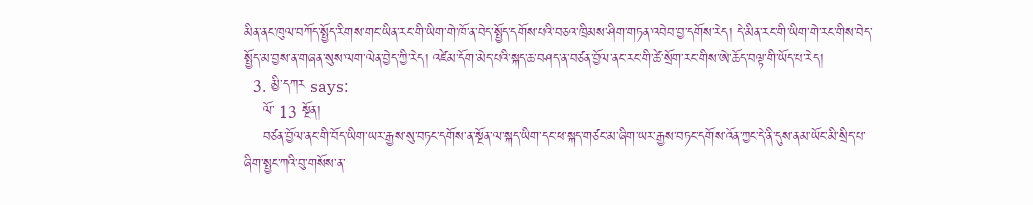མིན་ནང་ཁུལ་བཀོད་སྤྱོད་རིགས་གང་ཡིན་རང་གི་ཡིག་གེ་ཁོ་ན་བེད་སྤྱོད་དགོས་པའི་བཅའ་ཁྲིམས་ཤིག་གཏན་འབེབ་བྱ་དགོས་རེད། དེ་མིན་རང་གི་ཡིག་གེ་རང་གིས་བེད་སྤྱོད་མ་བྱས་ན་གཞན་སུས་ལག་ལེན་བྱེད་ཀྱི་རེད། འཛེམ་དོག་མེད་པའི་སྐད་ཆ་བཤད་ན་བཙན་བྱོལ་ནང་རང་གི་ཚེ་སྲོག་རང་གིས་ཨེ་ཆོད་བལྟ་གི་ཡོད་པ་རེད།
  3. མྱི་དཀར says:
    ལོ་ 13 སྔོན།
    བཙན་བྱོལ་ནང་གི་བོད་ཡིག་ཡར་རྒྱས་སུ་བཏང་དགོས་ན་སྔོན་ལ་སྐད་ཡིག་དང་ཕ་སྐད་གཙང་མ་ཞིག་ཡར་རྒྱས་བཏང་དགོས་འོན་ཀྱང་དེ་ནི་དུས་ནམ་ཡོང་མི་སྲིད་པ་ཞིག་སྤྱང་ཀའི་བུ་གསོས་ན་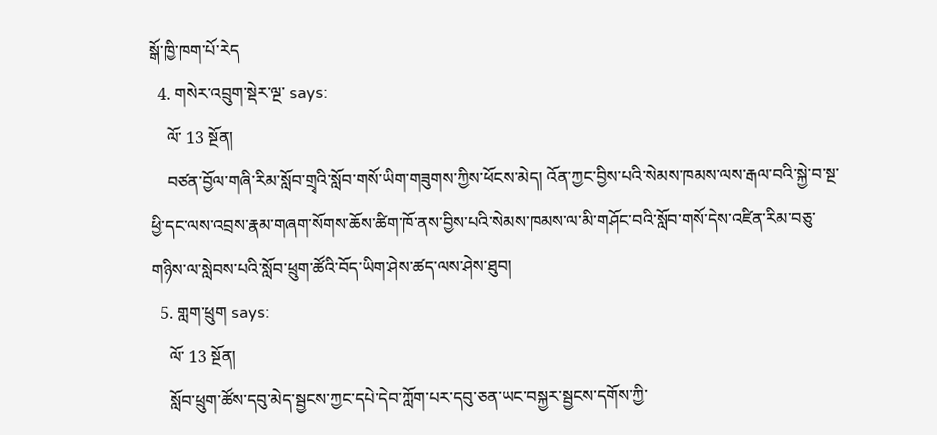སྒོ་ཁྱི་ཁག་པོ་རེད
  4. གསེར་འབྲུག་སྡེར་ལྔ་ says:
    ལོ་ 13 སྔོན།
    བཙན་བྱོལ་གཞི་རིམ་སློབ་གྲྭའི་སློབ་གསོ་ཡིག་གཟུགས་ཀྱིས་ཕོངས་མེད། འོན་ཀྱང་བྱིས་པའི་སེམས་ཁམས་ལས་རྒལ་བའི་སྐྱེ་བ་སྔ་ཕྱི་དང་ལས་འབྲས་རྣམ་གཞག་སོགས་ཆོས་ཚིག་ཁོ་ནས་བྱིས་པའི་སེམས་ཁམས་ལ་མི་གཤོང་བའི་སློབ་གསོ་དེས་འཛིན་རིམ་བཅུ་གཉིས་ལ་སླེབས་པའི་སློབ་ཕྲུག་ཚོའི་བོད་ཡིག་ཤེས་ཚད་ལས་ཤེས་ཐུབ།
  5. གླག་ཕྲུག says:
    ལོ་ 13 སྔོན།
    སློབ་ཕྲུག་ཚོས་དབུ་མེད་སྦྱངས་ཀྱང་དཔེ་དེབ་ཀློག་པར་དབུ་ཅན་ཡང་བསྐྱར་སྦྱངས་དགོས་ཀྱི་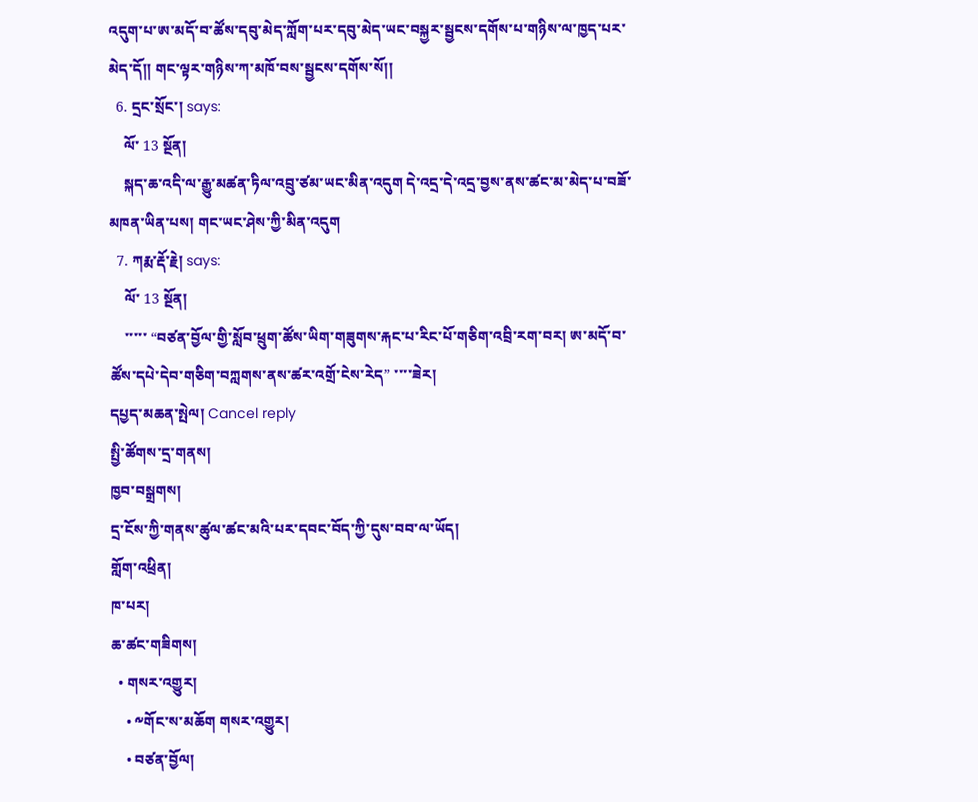འདུག་པ་ཨ་མདོ་བ་ཚོས་དབུ་མེད་ཀློག་པར་དབུ་མེད་ཡང་བསྐྱར་སྦྱངས་དགོས་པ་གཉིས་ལ་ཁྱད་པར་མེད་དོ།། གང་ལྟར་གཉིས་ཀ་མཁོ་བས་སྦྱངས་དགོས་སོ།།
  6. དྲང་སྲོང་། says:
    ལོ་ 13 སྔོན།
    སྐད་ཆ་འདི་ལ་རྒྱུ་མཚན་ཏིལ་འབྲུ་ཙམ་ཡང་མིན་འདུག དེ་འདྲ་དེ་འདྲ་བྱས་ནས་ཚང་མ་མེད་པ་བཟོ་མཁན་ཡིན་པས། གང་ཡང་ཤེས་ཀྱི་མིན་འདུག
  7. ཀརྨ་རྡོ་རྗེ། says:
    ལོ་ 13 སྔོན།
    ་་་་་ “བཙན་བྱོལ་གྱི་སློབ་ཕྲུག་ཚོས་ཡིག་གཟུགས་རྐང་པ་རིང་པོ་གཅིག་འབྲི་རག་བར། ཨ་མདོ་བ་ཚོས་དཔེ་དེབ་གཅིག་བཀླགས་ནས་ཚར་འགྲོ་ངེས་རེད” ་་་་ཟེར།
དཔྱད་མཆན་སྤེལ། Cancel reply
སྤྱི་ཚོགས་དྲ་གནས།
ཁྱབ་བསྒྲགས།
དྲ་ངོས་ཀྱི་གནས་ཚུལ་ཚང་མའི་པར་དབང་བོད་ཀྱི་དུས་བབ་ལ་ཡོད།
གློག་འཕྲིན།
ཁ་པར།
ཆ་ཚང་གཟིགས།
  • གསར་འགྱུར།
    • ༸གོང་ས་མཆོག གསར་འགྱུར།
    • བཙན་བྱོལ།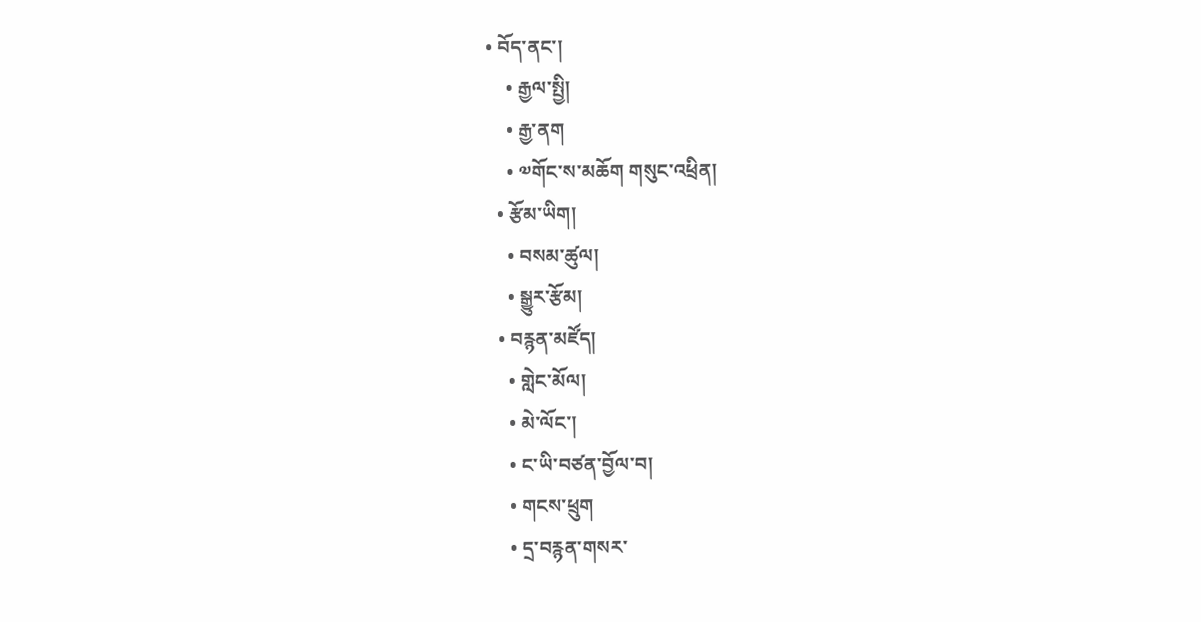• བོད་ནང་།
    • རྒྱལ་སྤྱི།
    • རྒྱ་ནག
    • ༧གོང་ས་མཆོག གསུང་འཕྲིན།
  • རྩོམ་ཡིག།
    • བསམ་ཚུལ།
    • སྒྱུར་རྩོམ།
  • བརྙན་མཛོད།
    • གླེང་མོལ།
    • མེ་ལོང་།
    • ང་ཡི་བཙན་བྱོལ་བ།
    • གངས་ཕྲུག
    • དྲ་བརྙན་གསར་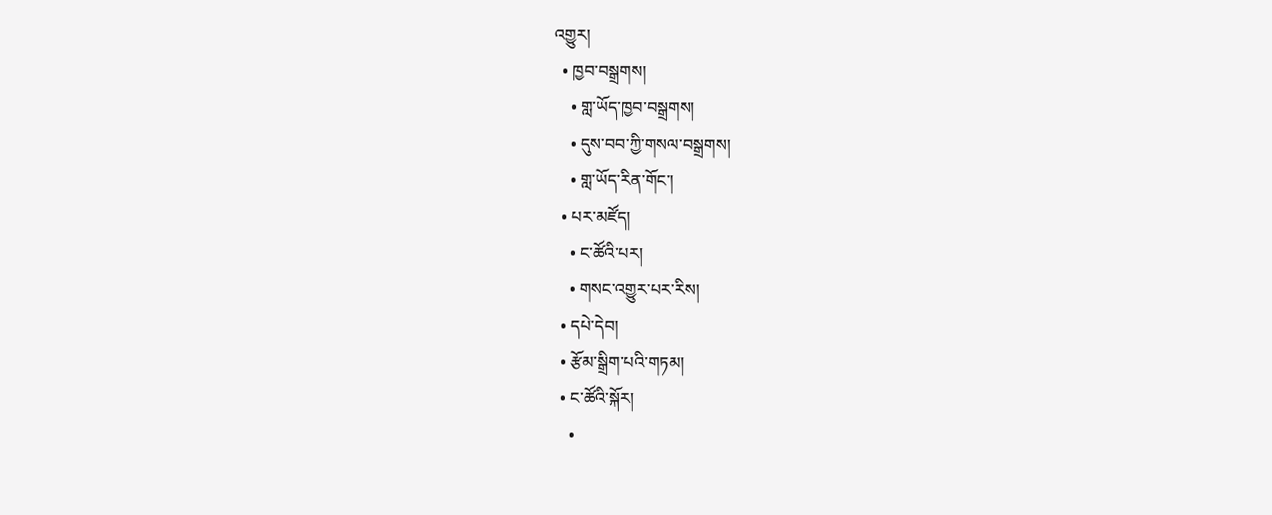འགྱུར།
  • ཁྱབ་བསྒྲགས།
    • གླ་ཡོད་ཁྱབ་བསྒྲགས།
    • དུས་བབ་ཀྱི་གསལ་བསྒྲགས།
    • གླ་ཡོད་རིན་གོང་།
  • པར་མཛོད།
    • ང་ཚོའི་པར།
    • གསང་འགྱུར་པར་རིས།
  • དཔེ་དེབ།
  • རྩོམ་སྒྲིག་པའི་གཏམ།
  • ང་ཚོའི་སྐོར།
    •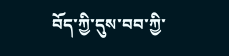བོད་ཀྱི་དུས་བབ་ཀྱི་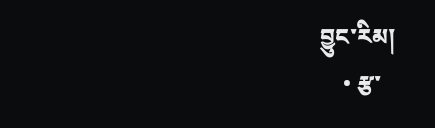བྱུང་རིམ།
    • རྩ་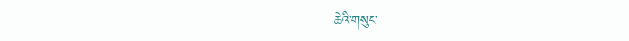ཆེའི་གསུང་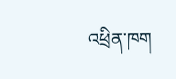འཕྲིན་ཁག